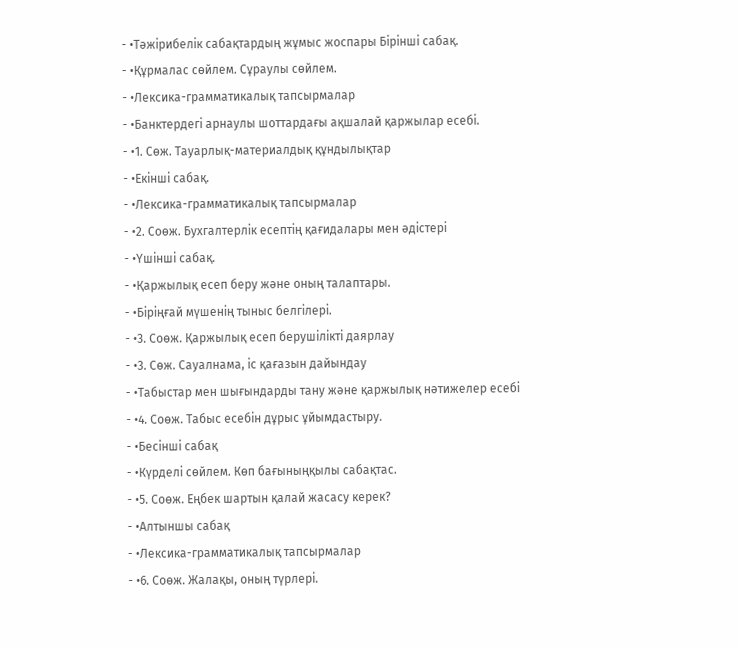- •Тәжірибелік сабақтардың жұмыс жоспары Бірінші сабақ.
- •Құрмалас сөйлем. Сұраулы сөйлем.
- •Лексика-грамматикалық тапсырмалар
- •Банктердегі арнаулы шоттардағы ақшалай қаржылар есебі.
- •1. Сөж. Тауарлық-материалдық құндылықтар
- •Екінші сабақ.
- •Лексика-грамматикалық тапсырмалар
- •2. Соөж. Бухгалтерлік есептің қағидалары мен әдістері
- •Үшінші сабақ.
- •Қаржылық есеп беру және оның талаптары.
- •Біріңғай мүшенің тыныс белгілері.
- •3. Соөж. Қаржылық есеп берушілікті даярлау
- •3. Сөж. Сауалнама, іс қағазын дайындау
- •Табыстар мен шығындарды тану және қаржылық нәтижелер есебі
- •4. Соөж. Табыс есебін дұрыс ұйымдастыру.
- •Бесінші сабақ
- •Күрделі сөйлем. Көп бағыныңқылы сабақтас.
- •5. Соөж. Еңбек шартын қалай жасасу керек?
- •Алтыншы сабақ
- •Лексика-грамматикалық тапсырмалар
- •6. Соөж. Жалақы, оның түрлері.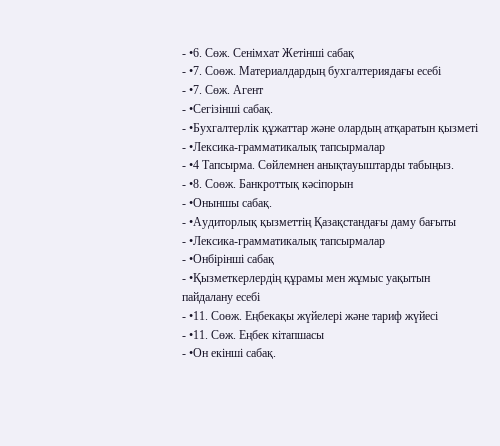- •6. Сөж. Сенімхат Жетінші сабақ
- •7. Соөж. Материалдардың бухгалтериядағы есебі
- •7. Сөж. Агент
- •Сегізінші сабақ.
- •Бухгалтерлік құжаттар және олардың атқаратын қызметі
- •Лексика-грамматикалық тапсырмалар
- •4 Тапсырма. Сөйлемнен анықтауыштарды табыңыз.
- •8. Соөж. Банкроттық кәсіпорын
- •Оныншы сабақ.
- •Аудиторлық қызметтің Қазақстандағы даму бағыты
- •Лексика-грамматикалық тапсырмалар
- •Онбірінші сабақ
- •Қызметкерлердің құрамы мен жұмыс уақытын пайдалану есебі
- •11. Соөж. Еңбекақы жүйелері және тариф жүйесі
- •11. Сөж. Еңбек кітапшасы
- •Он екінші сабақ.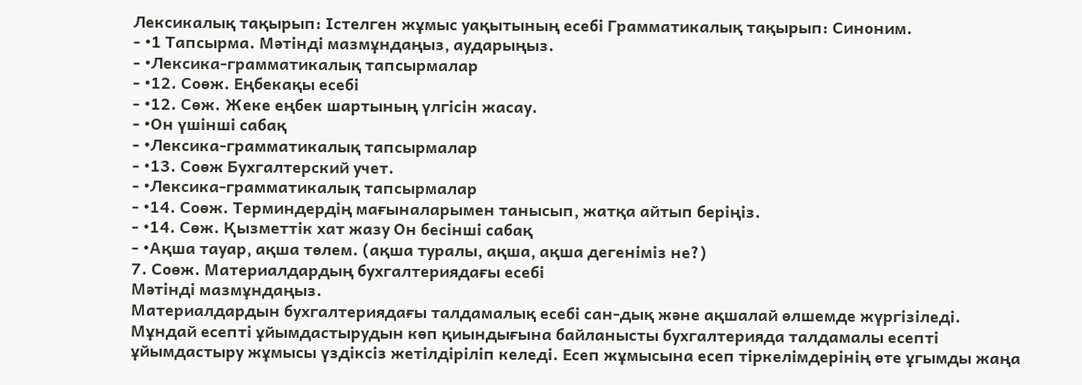Лексикалық тақырып: Істелген жұмыс уақытының есебі Грамматикалық тақырып: Синоним.
- •1 Тапсырма. Мәтінді мазмұндаңыз, аударыңыз.
- •Лексика-грамматикалық тапсырмалар
- •12. Соөж. Еңбекақы есебі
- •12. Сөж. Жеке еңбек шартының үлгісін жасау.
- •Он үшінші сабақ
- •Лексика-грамматикалық тапсырмалар
- •13. Соөж Бухгалтерский учет.
- •Лексика-грамматикалық тапсырмалар
- •14. Соөж. Терминдердің мағыналарымен танысып, жатқа айтып беріңіз.
- •14. Сөж. Қызметтік хат жазу Он бесінші сабақ
- •Ақша тауар, ақша төлем. (ақша туралы, ақша, ақша дегеніміз не?)
7. Соөж. Материалдардың бухгалтериядағы есебі
Мәтінді мазмұндаңыз.
Материалдардын бухгалтериядағы талдамалық есебі сан-дық және ақшалай өлшемде жүргізіледі. Мұндай есепті ұйымдастырудын көп қиындығына байланысты бухгалтерияда талдамалы есепті ұйымдастыру жұмысы үздіксіз жетілдіріліп келеді. Есеп жұмысына есеп тіркелімдерінің өте ұгымды жаңа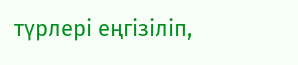түрлері еңгізіліп,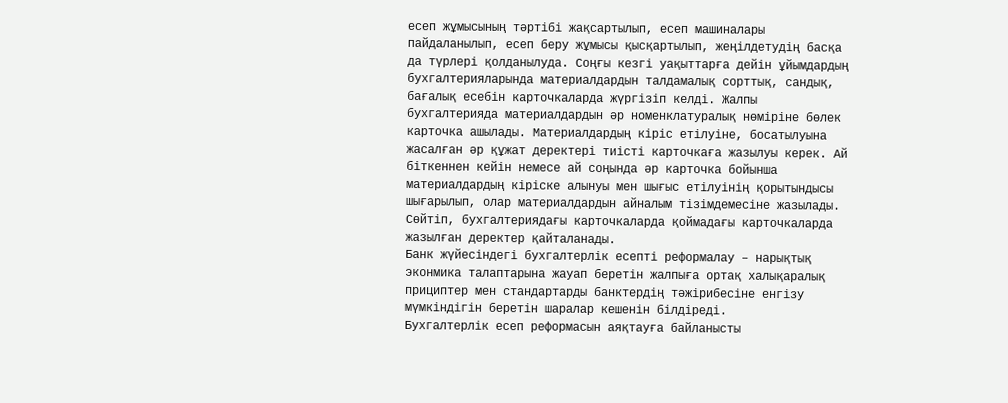есеп жұмысының тәртібі жақсартылып, есеп машиналары пайдаланылып, есеп беру жұмысы қысқартылып, жеңілдетудің басқа да түрлері қолданылуда. Соңғы кезгі уақыттарға дейін ұйымдардың бухгалтерияларында материалдардын талдамалық сорттық, сандық, бағалық есебін карточкаларда жүргізіп келді. Жалпы бухгалтерияда материалдардын әр номенклатуралық нөміріне бөлек карточка ашылады. Материалдардың кіріс етілуіне, босатылуына жасалған әр құжат деректері тиісті карточкаға жазылуы керек. Ай біткеннен кейін немесе ай соңында әр карточка бойынша материалдардың кіріске алынуы мен шығыс етілуінің қорытындысы шығарылып, олар материалдардын айналым тізімдемесіне жазылады. Сөйтіп, бухгалтериядағы карточкаларда қоймадағы карточкаларда жазылған деректер қайталанады.
Банк жүйесіндегі бухгалтерлік есепті реформалау – нарықтық эконмика талаптарына жауап беретін жалпыға ортақ халықаралық прициптер мен стандартарды банктердің тәжірибесіне енгізу мүмкіндігін беретін шаралар кешенін білдіреді.
Бухгалтерлік есеп реформасын аяқтауға байланысты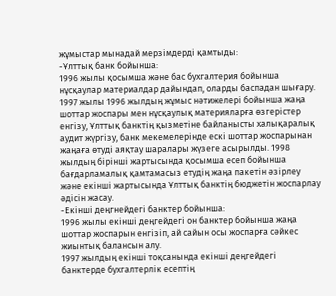жұмыстар мынадай мерзімдерді қамтыды:
-Ұлттық банк бойынша:
1996 жылы қосымша және бас бухгалтерия бойынша нұсқаулар материалдар дайындап, оларды баспадан шығару. 1997 жылы 1996 жылдың жұмыс нәтижелері бойынша жаңа шоттар жоспары мен нұсқаулық материяларға өзгерістер енгізу, Ұлттық банктің қызметіне байланысты халықаралық аудит жүргізу, банк мекемелерінде ескі шоттар жоспарынан жаңаға өтуді аяқтау шаралары жүзеге асырылды. 1998 жылдың бірінші жартысында қосымша есеп бойынша бағдарламалық қамтамасыз етудің жаңа пакетін әзірлеу және екінші жартысында Ұлттық банктің бюджетін жоспарлау әдісін жасау.
-Екінші деңгнейдегі банктер бойынша:
1996 жылы екінші деңгейдегі он банктер бойынша жаңа шоттар жоспарын енгізіп, ай сайын осы жоспарға сәйкес жиынтық балансын алу.
1997 жылдың екінші тоқсанында екінші деңгейдегі банктерде бухгалтерлік есептің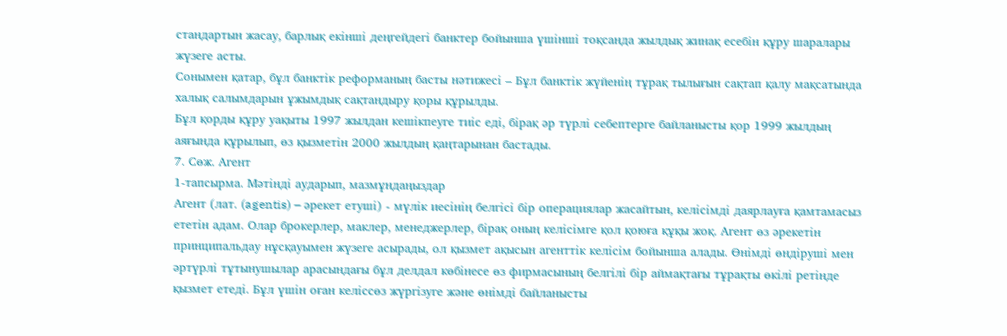стандартын жасау, барлық екінші деңгейдегі банктер бойынша үшінші тоқсанда жылдық жинақ есебін құру шаралары жүзеге асты.
Сонымен қатар, бұл банктік реформаның басты нәтижесі – Бұл банктік жүйенің тұрақ тылығын сақтап қалу мақсатында халық салымдарын ұжымдық сақтандыру қоры құрылды.
Бұл қорды құру уақыты 1997 жылдан кешікпеуге тиіс еді, бірақ әр түрлі себептерге байланысты қор 1999 жылдың аяғында құрылып, өз қызметін 2000 жылдың қаңтарынан бастады.
7. Сөж. Агент
1-тапсырма. Мәтінді аударып, мазмұндаңыздар
Агент (лат. (agentis) – әрекет етуші) - мүлік иесінің белгісі бір операциялар жасайтын, келісімді даярлауға қамтамасыз ететін адам. Олар брокерлер, маклер, менеджерлер, бірақ оның келісімге қол қоюға құқы жоқ. Агент өз әрекетін принципальдау нұсқауымен жүзеге асырады, ол қызмет ақысын агенттік келісім бойынша алады. Өнімді өндіруші мен әртүрлі тұтынушылар арасындағы бұл делдал көбінесе өз фирмасының белгілі бір аймақтағы тұрақты өкілі ретінде қызмет етеді. Бұл үшін оған келіссөз жүргізуге және өнімді байланысты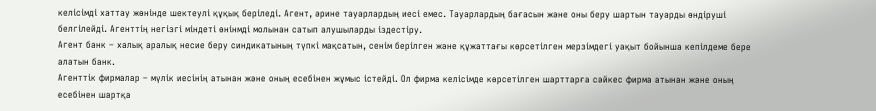келісімді хаттау жөнінде шектеулі құқық беріледі. Агент, әрине тауарлардың иесі емес. Тауарлардың бағасын және оны беру шартын тауарды өндіруші белгілейді. Агенттің негізгі міндеті өнінмді молынан сатып алушыларды іздестіру.
Агент банк – халық аралық несие беру синдикатының түпкі мақсатын, сенім берілген және құжаттағы көрсетілген мерзімдегі уақыт бойынша кепілдеме бере алатын банк.
Агенттік фирмалар – мүлік иесінің атынан және оның есебінен жұмыс істейді. Ол фирма келісімде көрсетілген шарттарға сәйкес фирма атынан және оның есебінен шартқа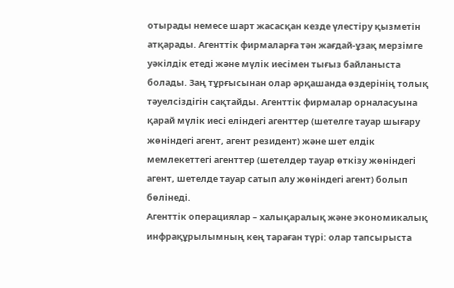отырады немесе шарт жасасқан кезде үлестіру қызметін атқарады. Агенттік фирмаларға тән жағдай-ұзақ мерзімге уәкілдік етеді және мүлік иесімен тығыз байланыста болады. Заң тұрғысынан олар әрқашанда өздерінің толық тәуелсіздігін сақтайды. Агенттік фирмалар орналасуына қарай мүлік иесі еліндегі агенттер (шетелге тауар шығару жөніндегі агент, агент резидент) және шет елдік мемлекеттегі агенттер (шетелдер тауар өткізу жөніндегі агент, шетелде тауар сатып алу жөніндегі агент) болып бөлінеді.
Агенттік операциялар – халықаралық және экономикалық инфрақұрылымның кең тараған түрі: олар тапсырыста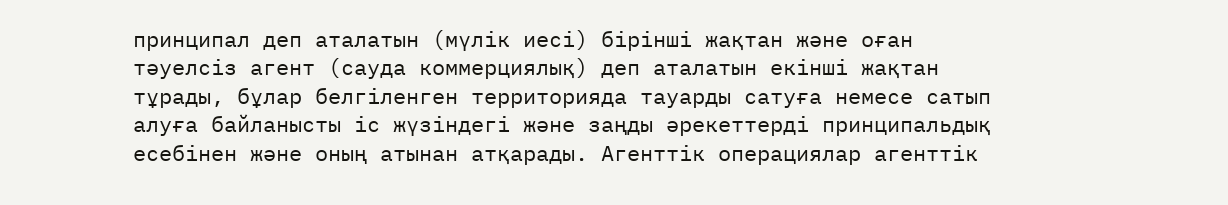принципал деп аталатын (мүлік иесі) бірінші жақтан және оған тәуелсіз агент (сауда коммерциялық) деп аталатын екінші жақтан тұрады, бұлар белгіленген территорияда тауарды сатуға немесе сатып алуға байланысты іс жүзіндегі және заңды әрекеттерді принципальдық есебінен және оның атынан атқарады. Агенттік операциялар агенттік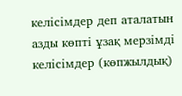келісімдер деп аталатын азды көпті ұзақ мерзімді келісімдер (көпжылдық)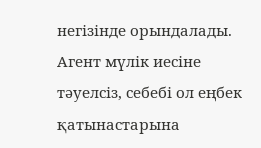негізінде орындалады. Агент мүлік иесіне тәуелсіз, себебі ол еңбек қатынастарына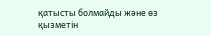қатысты болмайды және өз қызметін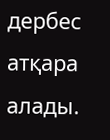дербес атқара алады.